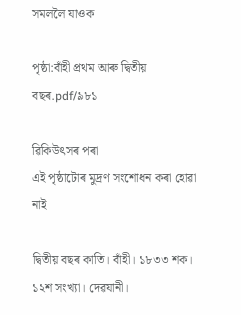সমললৈ যাওক

পৃষ্ঠা:বাঁহী প্ৰথম আৰু দ্বিতীয় বছৰ.pdf/৯৮১

ৱিকিউৎসৰ পৰা
এই পৃষ্ঠাটোৰ মুদ্ৰণ সংশোধন কৰা হোৱা নাই

দ্বিতীয় বছৰ কাতি। বাঁহী। ১৮৩৩ শক। ১২শ সংখ্যা। দেৱযানী।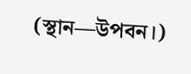(স্থান—উপবন।)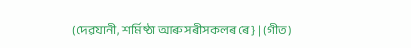(দেৱযানী, শর্মিষ্ঠা আৰু সৰীসকলৰ ৰে} | (গীত)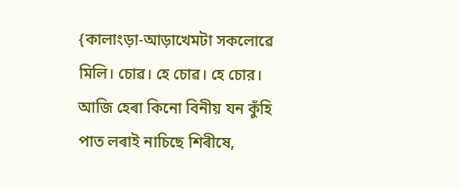{কালাংড়া-আড়াখেমটা সকলোৱে মিলি। চোৱ। হে চোৱ। হে চোর। আজি হেৰা কিনো বিনীয় যন কুঁহি পাত লৰাই নাচিছে শিৰীষে,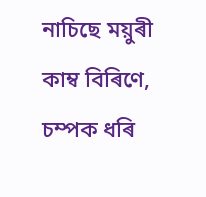নাচিছে ময়ুৰী কাম্ব বিৰিণে, চম্পক ধৰি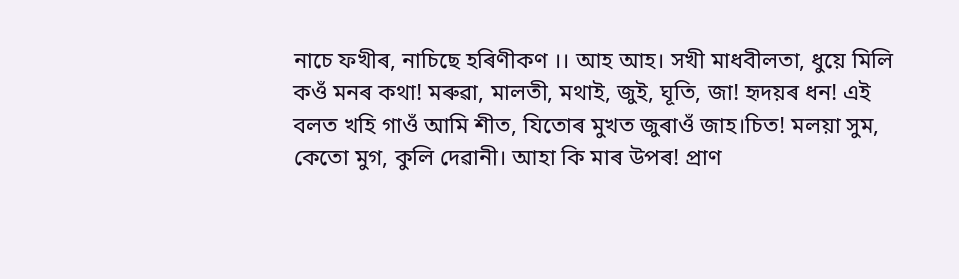নাচে ফখীৰ, নাচিছে হৰিণীকণ ।। আহ আহ। সখী মাধবীলতা, ধুয়ে মিলি কওঁ মনৰ কথা! মৰুৱা, মালতী, মথাই, জুই, ঘূতি, জা! হৃদয়ৰ ধন! এই বলত খহি গাওঁ আমি শীত, যিতোৰ মুখত জুৰাওঁ জাহ।চিত! মলয়া সুম, কেতো মুগ, কুলি দেৱানী। আহা কি মাৰ উপৰ! প্রাণ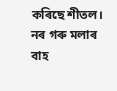কৰিছে শীতল। নৰ গৰু মলাৰ বাহ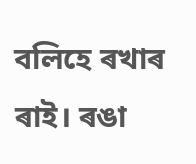বলিহে ৰখাৰ ৰাই। ৰঙা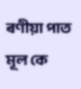ৰণীয়া পাত মূল কে